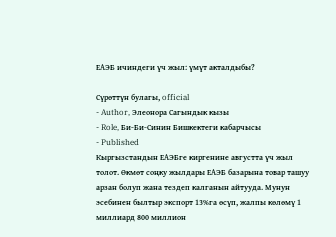ЕАЭБ ичиндеги үч жыл: үмүт акталдыбы?

Сүрөттүн булагы, official
- Author, Элеонора Сагындык кызы
- Role, Би-Би-Синин Бишкектеги кабарчысы
- Published
Кыргызстандын ЕАЭБге киргенине августта үч жыл толот. Өкмөт соңку жылдары ЕАЭБ базарына товар ташуу арзан болуп жана тездеп калганын айтууда. Мунун эсебинен былтыр экспорт 13%га өсүп, жалпы көлөмү 1 миллиард 800 миллион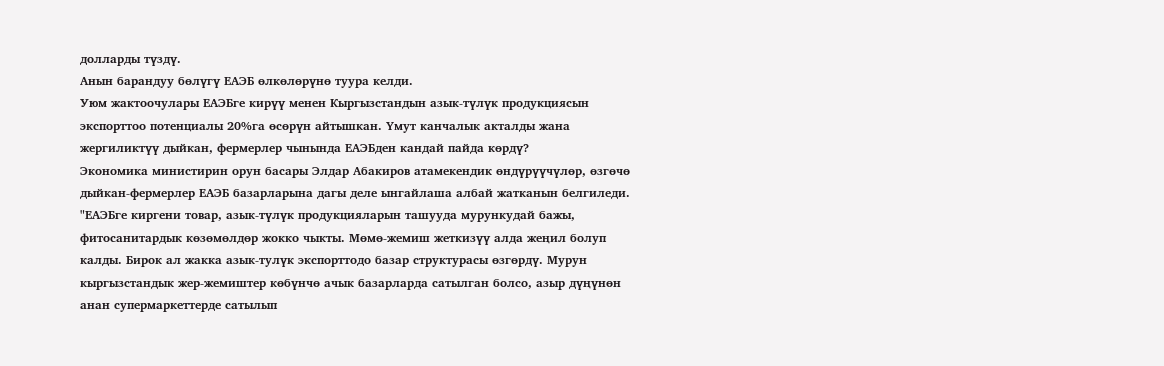долларды түздү.
Анын барандуу бөлүгү ЕАЭБ өлкөлөрүнө туура келди.
Уюм жактоочулары ЕАЭБге кирүү менен Кыргызстандын азык-түлүк продукциясын экспорттоо потенциалы 20%га өсөрүн айтышкан. Үмут канчалык акталды жана жергиликтүү дыйкан, фермерлер чынында ЕАЭБден кандай пайда көрдү?
Экономика министирин орун басары Элдар Абакиров атамекендик өндүрүүчүлөр, өзгөчө дыйкан-фермерлер ЕАЭБ базарларына дагы деле ынгайлаша албай жатканын белгиледи.
"ЕАЭБге киргени товар, азык-түлүк продукцияларын ташууда мурункудай бажы, фитосанитардык көзөмөлдөр жокко чыкты. Мөмө-жемиш жеткизүү алда жеңил болуп калды. Бирок ал жакка азык-тулүк экспорттодо базар структурасы өзгөрдү. Мурун кыргызстандык жер-жемиштер көбүнчө ачык базарларда сатылган болсо, азыр дүңүнөн анан супермаркеттерде сатылып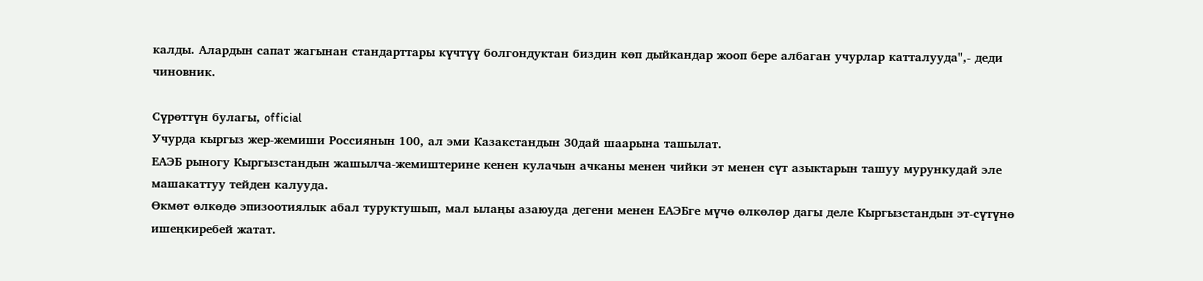калды. Алардын сапат жагынан стандарттары күчтүү болгондуктан биздин көп дыйкандар жооп бере албаган учурлар катталууда",- деди чиновник.

Сүрөттүн булагы, official
Учурда кыргыз жер-жемиши Россиянын 100, ал эми Казакстандын 30дай шаарына ташылат.
ЕАЭБ рыногу Кыргызстандын жашылча-жемиштерине кенен кулачын ачканы менен чийки эт менен сүт азыктарын ташуу мурункудай эле машакаттуу тейден калууда.
Өкмөт өлкөдө эпизоотиялык абал туруктушып, мал ылаңы азаюуда дегени менен ЕАЭБге мүчө өлкөлөр дагы деле Кыргызстандын эт-сүтүнө ишеңкиребей жатат.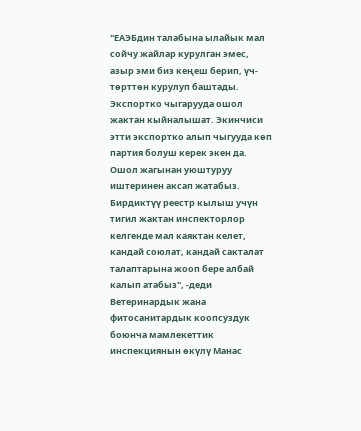"ЕАЭБдин талабына ылайык мал сойчу жайлар курулган эмес, азыр эми биз кеңеш берип, үч-төрттөн курулуп баштады. Экспортко чыгарууда ошол жактан кыйналышат. Экинчиси этти экспортко алып чыгууда көп партия болуш керек экен да. Ошол жагынан уюштуруу иштеринен аксап жатабыз. Бирдиктүү реестр кылыш учүн тигил жактан инспекторлор келгенде мал каяктан келет, кандай союлат, кандай сакталат талаптарына жооп бере албай калып атабыз", -деди Ветеринардык жана фитосанитардык коопсуздук боюнча мамлекеттик инспекциянын өкүлү Манас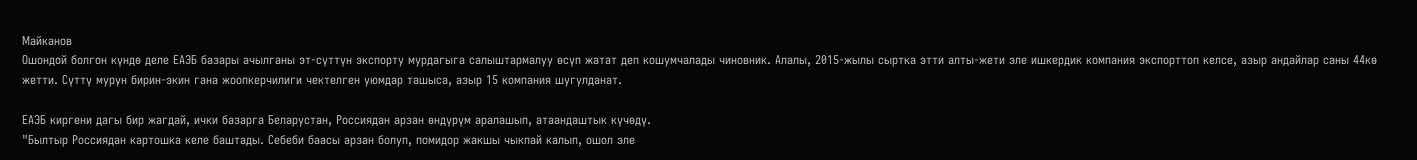Майканов
Ошондой болгон күндө деле ЕАЭБ базары ачылганы эт-сүттүн экспорту мурдагыга салыштармалуу өсүп жатат деп кошумчалады чиновник. Алалы, 2015-жылы сыртка этти алты-жети эле ишкердик компания экспорттоп келсе, азыр андайлар саны 44кө жетти. Сүттү мурун бирин-экин гана жоопкерчилиги чектелген уюмдар ташыса, азыр 15 компания шугулданат.

ЕАЭБ киргени дагы бир жагдай, ички базарга Беларустан, Россиядан арзан өндүрүм аралашып, атаандаштык күчөдү.
"Былтыр Россиядан картошка келе баштады. Себеби баасы арзан болуп, помидор жакшы чыкпай калып, ошол эле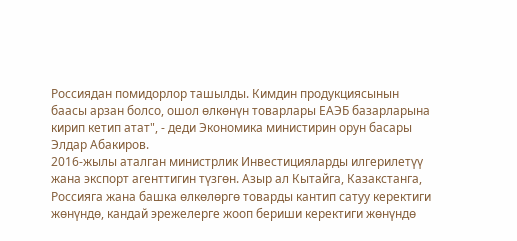Россиядан помидорлор ташылды. Кимдин продукциясынын баасы арзан болсо, ошол өлкөнүн товарлары ЕАЭБ базарларына кирип кетип атат", - деди Экономика министирин орун басары Элдар Абакиров.
2016-жылы аталган министрлик Инвестицияларды илгерилетүү жана экспорт агенттигин түзгөн. Азыр ал Кытайга, Казакстанга, Россияга жана башка өлкөлөргө товарды кантип сатуу керектиги жөнүндө, кандай эрежелерге жооп бериши керектиги жөнүндө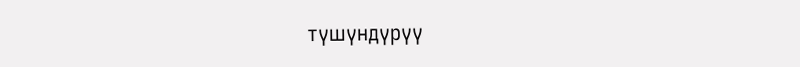түшүндүрүү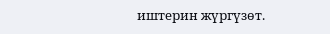иштерин жүргүзөт.